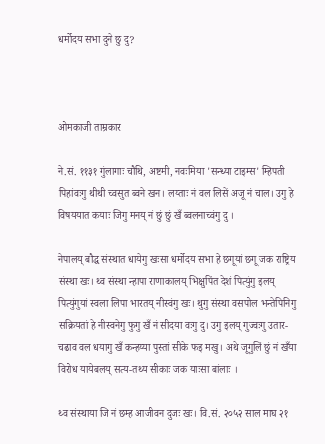धर्मोदय सभा दुने छु दु?



ओमकाजी ताम्रकार

ने.सं. ११३१ गुंलागाः चौथि, अष्टमी, नवःमिया 'सन्ध्या टाइम्स' म्हिपती पिहांवःगु थीथी च्वसुत ब्वने खन। लय्ताः नं वल लिसें अजू नं चाल। उगु हे विषययात कयाः जिगु मनय् नं छुं छुं खँ ब्वलनाच्वंगु दु ।

नेपालय् बौद्ध संस्थात धायेगु खःसा धर्मोदय सभा हे छगूयां छगू जक राष्ट्रिय संस्था खः। थ्व संस्था न्हापा राणाकालय् भिक्षुपिंत देशं पित्युंगु इलय् पित्युंगुयां स्वला लिपा भारतय् नीस्वंगु खः। थुगु संस्था वसपोल भन्तेपिनिगु सक्रियतां हे नीस्वनेगु फुगु खँ नं सीदया वःगु दु। उगु इलय् गुज्वःगु उतार-चढाव वल धयागु खँ कन्हय्या पुस्तां सीके फइ मखु। अथे जूगुलिं छुं नं खँया विरोध यायेबलय् सत्य-तथ्य सीकाः जक याःसा बांलाः ।

थ्व संस्थाया जि नं छम्ह आजीवन दुजः खः। वि.सं. २०५२ साल माघ २१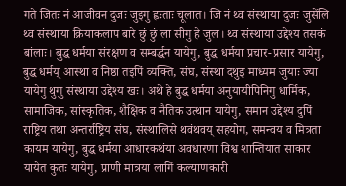गते जितः नं आजीवन दुजः जुइगु ह्वःताः चूलात। जि नं थ्व संस्थाया दुजः जुसेंलि थ्व संस्थाया क्रियाकलाप बारे छुं छुं ला सीगु हे जुल। थ्व संस्थाया उद्देश्य तसकं बांलाः। बुद्ध धर्मया संरक्षण व सम्बर्द्धन यायेगु, बुद्ध धर्मया प्रचार-प्रसार यायेगु, बुद्ध धर्मय् आस्था व निष्ठा तइपिं व्यक्ति, संघ, संस्था दथुइ माध्यम जुयाः ज्या यायेगु थुगु संस्थाया उद्देश्य खः। अथे हे बुद्ध धर्मया अनुयायीपिनिगु धार्मिक, सामाजिक, सांस्कृतिक, शैक्षिक व नैतिक उत्थान यायेगु, समान उद्देश्य दुपिं राष्ट्रिय तथा अन्तर्राष्ट्रिय संघ, संस्थालिसे थवंथवय् सहयोग, समन्वय व मित्रता कायम यायेगु, बुद्ध धर्मया आधारकथंया अवधारणा विश्व शान्तियात साकार यायेत कुतः यायेगु, प्राणी मात्रया लागिं कल्याणकारी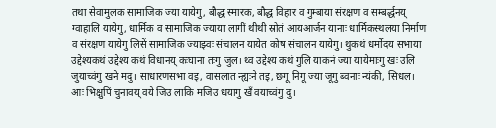तथा सेवामुलक सामाजिक ज्या यायेगु, बौद्ध स्मारक, बौद्ध विहार व गुम्बाया संरक्षण व सम्बर्द्धनय् ग्वाहालि यायेगु, धार्मिक व सामाजिक ज्याया लागीं थीथी स्रोतं आयआर्जन यानाः धार्मिकस्थलया निर्माण व संरक्षण यायेगु लिसें सामाजिक ज्याझ्वः संचालन यायेत कोष संचालन यायेगु। थुकथं धर्मोदय सभाया उद्देश्यकथं उद्देश्य कथं विधानय् कःघाना तःगु जुल। थ्व उद्देश्य कथं गुलि याकनं ज्या यायेमाःगु खः उलि जुयाच्वंगु खने मदु। साधारणसभा वइ, वासलात न्ह्यःने तइ, छगू निगू ज्या जूगु ब्वनाः न्यंकी, सिधल।
आः भिक्षुपिं चुनावय् वये जिउ लाकि मजिउ धयागु खँ वयाच्वंगु दु।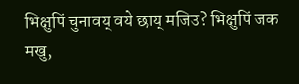भिक्षुपिं चुनावय् वये छाय् मजिउ? भिक्षुपिं जक मखु,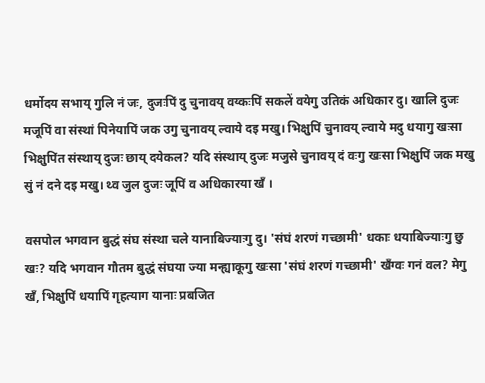धर्मोदय सभाय् गुलि नं जः, दुजःपिं दु चुनावय् वय्कःपिं सकलें वयेगु उतिकं अधिकार दु। खालि दुजः मजूपिं वा संस्थां पिनेयापिं जक उगु चुनावय् ल्वाये दइ मखु। भिक्षुपिं चुनावय् ल्वाये मदु धयागु खःसा भिक्षुपिंत संस्थाय् दुजः छाय् दयेकल? यदि संस्थाय् दुजः मजुसे चुनावय् दं वःगु खःसा भिक्षुपिं जक मखु सुं नं दने दइ मखु। थ्व जुल दुजः जूपिं व अधिकारया खँ ।

वसपोल भगवान बुद्धं संघ संस्था चले यानाबिज्याःगु दु। 'संघं शरणं गच्छामी' धकाः धयाबिज्याःगु छु खः? यदि भगवान गौतम बुद्धं संघया ज्या मन्ह्याकूगु खःसा 'संघं शरणं गच्छामी' खँग्वः गनं वल? मेगु खँ, भिक्षुपिं धयापिं गृहत्याग यानाः प्रबजित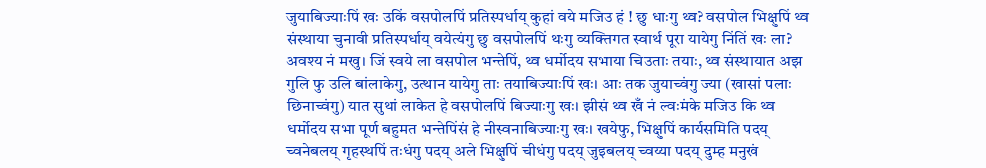जुयाबिज्याःपिं खः उकिं वसपोलपिं प्रतिस्पर्धाय् कुहां वये मजिउ हं ! छु धाःगु थ्व? वसपोल भिक्षुपिं थ्व संस्थाया चुनावी प्रतिस्पर्धाय् वयेत्यंगु छु वसपोलपिं थःगु व्यक्तिगत स्वार्थ पूरा यायेगु निंतिं खः ला? अवश्य नं मखु। जिं स्वये ला वसपोल भन्तेपिं, थ्व धर्मोदय सभाया चिउताः तयाः, थ्व संस्थायात अझ गुलि फु उलि बांलाकेगु, उत्थान यायेगु ताः तयाबिज्याःपिं खः। आः तक जुयाच्वंगु ज्या (खासां पलाः छिनाच्वंगु) यात सुथां लाकेत हे वसपोलपिं बिज्याःगु खः। झीसं थ्व खँ नं ल्वःमंके मजिउ कि थ्व धर्मोदय सभा पूर्ण बहुमत भन्तेपिंसं हे नीस्वनाबिज्याःगु खः। खयेफु, भिक्षुपिं कार्यसमिति पदय् च्वनेबलय् गृहस्थपिं तःधंगु पदय् अले भिक्षुपिं चीधंगु पदय् जुइबलय् च्वय्या पदय् दुम्ह मनुखं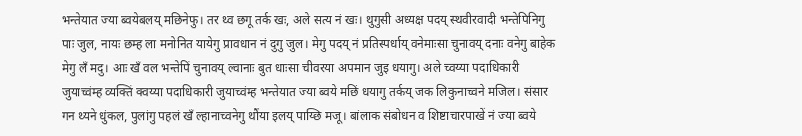भन्तेयात ज्या ब्वयेबलय् मछिनेफु। तर थ्व छगू तर्क खः, अले सत्य नं खः। थुगुसी अध्यक्ष पदय् स्थवीरवादी भन्तेपिनिगु पाः जुल, नायः छम्ह ला मनोनित यायेगु प्रावधान नं दुगु जुल। मेगु पदय् नं प्रतिस्पर्धाय् वनेमाःसा चुनावय् दनाः वनेगु बाहेक मेगु लँ मदु। आः खँ वल भन्तेपिं चुनावय् ल्वानाः बुत धाःसा चीवरया अपमान जुइ धयागु। अले च्वय्या पदाधिकारी जुयाच्वंम्ह व्यक्तिं क्वय्या पदाधिकारी जुयाच्वंम्ह भन्तेयात ज्या ब्वये मछिं धयागु तर्कय् जक लिकुनाच्वने मजिल। संसार गन थ्यने धुंकल, पुलांगु पहलं खँ ल्हानाच्वनेगु थौंया इलय् पाय्छि मजू। बांलाक संबोधन व शिष्टाचारपाखें नं ज्या ब्वये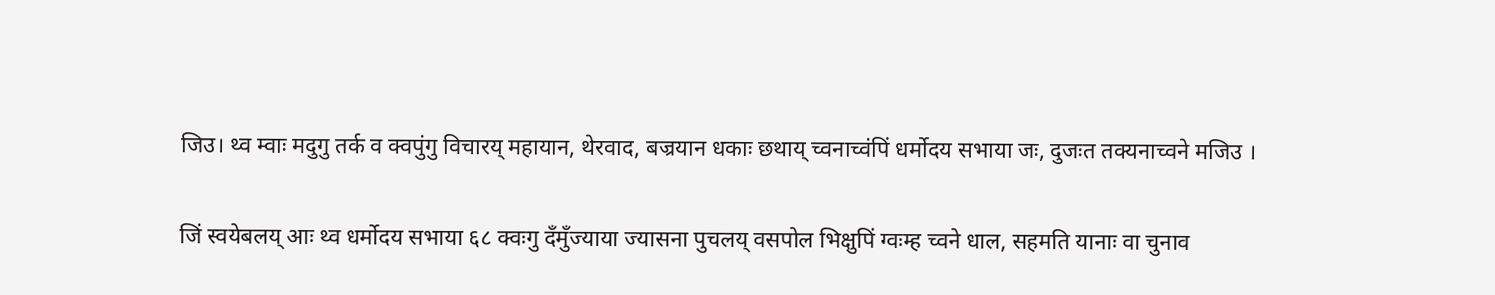जिउ। थ्व म्वाः मदुगु तर्क व क्वपुंगु विचारय् महायान, थेरवाद, बज्रयान धकाः छथाय् च्वनाच्वंपिं धर्मोदय सभाया जः, दुजःत तक्यनाच्वने मजिउ ।

जिं स्वयेबलय् आः थ्व धर्मोदय सभाया ६८ क्वःगु दँमुँज्याया ज्यासना पुचलय् वसपोल भिक्षुपिं ग्वःम्ह च्वने धाल, सहमति यानाः वा चुनाव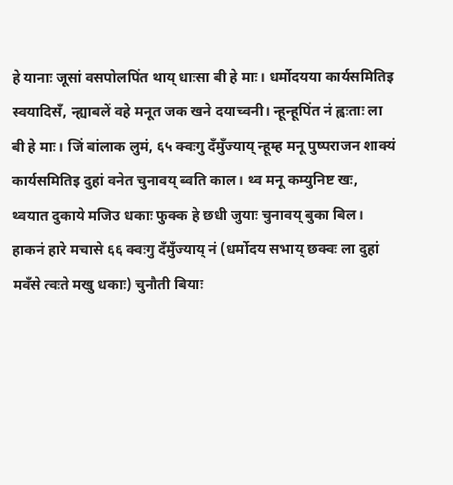हे यानाः जूसां वसपोलपिंत थाय् धाःसा बी हे माः। धर्मोदयया कार्यसमितिइ स्वयादिसँ, न्ह्याबलें वहे मनूत जक खने दयाच्वनी। न्हून्हूपिंत नं ह्वःताः ला बी हे माः। जिं बांलाक लुमं, ६५ क्वःगु दँमुँज्याय् न्हूम्ह मनू पुष्पराजन शाक्यं कार्यसमितिइ दुहां वनेत चुनावय् ब्वति काल। थ्व मनू कम्युनिष्ट खः, थ्वयात दुकाये मजिउ धकाः फुक्क हे छधी जुयाः चुनावय् बुका बिल। हाकनं हारे मचासे ६६ क्वःगु दँमुँज्याय् नं (धर्मोदय सभाय् छक्वः ला दुहां मवँसे त्वःते मखु धकाः) चुनौती बियाः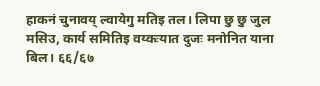हाकनं चुनावय् ल्वायेगु मतिइ तल। लिपा छु छु जुल मसिउ, कार्य समितिइ वय्कःयात दुजः मनोनित याना बिल। ६६/६७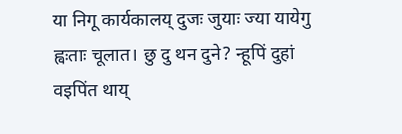या निगू कार्यकालय् दुजः जुयाः ज्या यायेगु ह्वःताः चूलात। छु दु थन दुने? न्हूपिं दुहां वइपिंत थाय्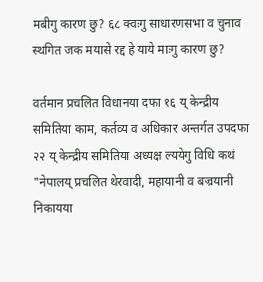मबीगु कारण छु? ६८ क्वःगु साधारणसभा व चुनाव स्थगित जक मयासे रद्द हे याये माःगु कारण छु?

वर्तमान प्रचलित विधानया दफा १६ य् केन्द्रीय समितिया काम, कर्तव्य व अधिकार अन्तर्गत उपदफा २२ य् केन्द्रीय समितिया अध्यक्ष ल्ययेगु विधि कथं "नेपालय् प्रचलित थेरवादी, महायानी व बज्रयानी निकायया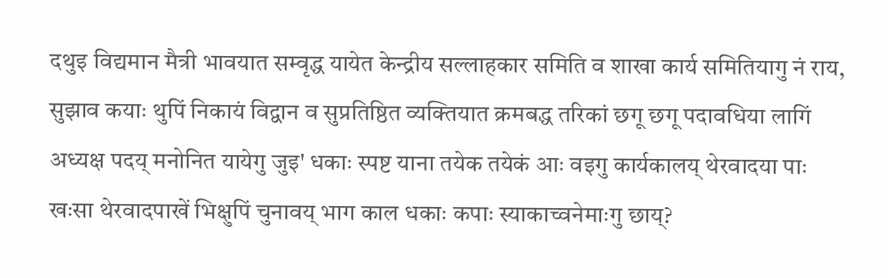दथुइ विद्यमान मैत्री भावयात सम्वृद्ध यायेत केन्द्रीय सल्लाहकार समिति व शाखा कार्य समितियागु नं राय, सुझाव कयाः थुपिं निकायं विद्वान व सुप्रतिष्ठित व्यक्तियात क्रमबद्ध तरिकां छगू छगू पदावधिया लागिं अध्यक्ष पदय् मनोनित यायेगु जुइ' धकाः स्पष्ट याना तयेक तयेकं आः वइगु कार्यकालय् थेरवादया पाः खःसा थेरवादपाखें भिक्षुपिं चुनावय् भाग काल धकाः कपाः स्याकाच्वनेमाःगु छाय्?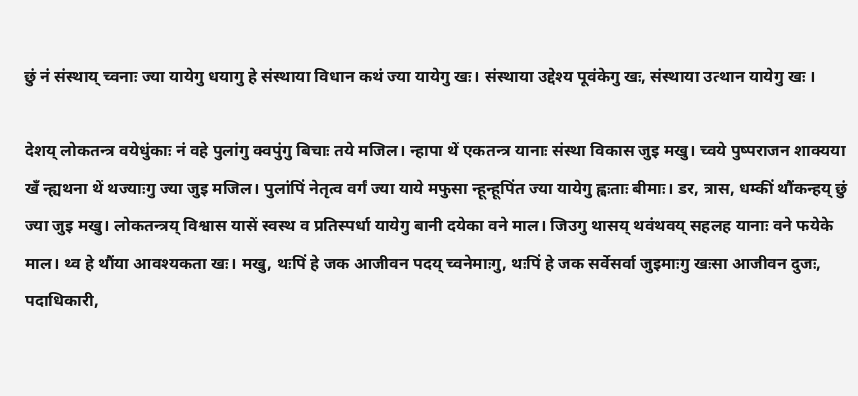छुं नं संस्थाय् च्वनाः ज्या यायेगु धयागु हे संस्थाया विधान कथं ज्या यायेगु खः। संस्थाया उद्देश्य पूवंकेगु खः, संस्थाया उत्थान यायेगु खः ।

देशय् लोकतन्त्र वयेधुंकाः नं वहे पुलांगु क्वपुंगु बिचाः तये मजिल। न्हापा थें एकतन्त्र यानाः संस्था विकास जुइ मखु। च्वये पुष्पराजन शाक्यया खँ न्ह्यथना थें थज्याःगु ज्या जुइ मजिल। पुलांपिं नेतृत्व वर्गं ज्या याये मफुसा न्हून्हूपिंत ज्या यायेगु ह्वःताः बीमाः। डर, त्रास, धम्कीं थौंकन्हय् छुं ज्या जुइ मखु। लोकतन्त्रय् विश्वास यासें स्वस्थ व प्रतिस्पर्धा यायेगु बानी दयेका वने माल। जिउगु थासय् थवंथवय् सहलह यानाः वने फयेके माल। थ्व हे थौंया आवश्यकता खः। मखु, थःपिं हे जक आजीवन पदय् च्वनेमाःगु, थःपिं हे जक सर्वेसर्वा जुइमाःगु खःसा आजीवन दुजः, पदाधिकारी,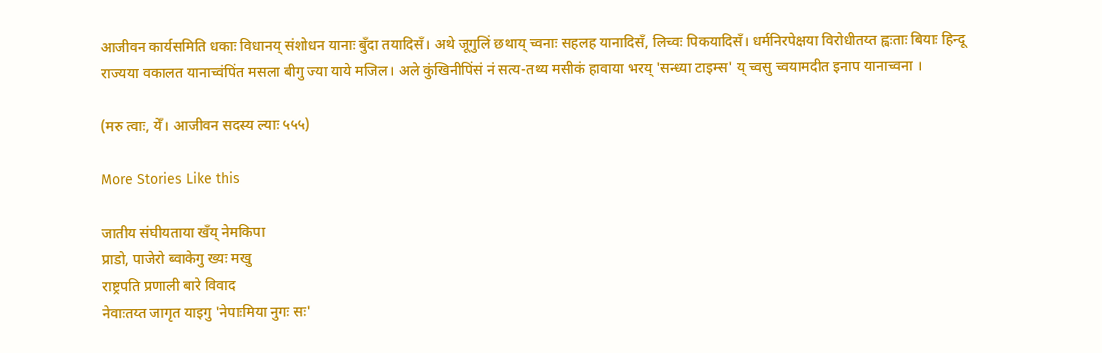आजीवन कार्यसमिति धकाः विधानय् संशोधन यानाः बुँदा तयादिसँ। अथे जूगुलिं छथाय् च्वनाः सहलह यानादिसँ, लिच्वः पिकयादिसँ। धर्मनिरपेक्षया विरोधीतय्त ह्वःताः बियाः हिन्दू राज्यया वकालत यानाच्वंपिंत मसला बीगु ज्या याये मजिल। अले कुंखिनीपिंसं नं सत्य-तथ्य मसीकं हावाया भरय् 'सन्ध्या टाइम्स' य् च्वसु च्वयामदीत इनाप यानाच्वना ।

(मरु त्वाः, येँ। आजीवन सदस्य ल्याः ५५५)

More Stories Like this

जातीय संघीयताया खँय् नेमकिपा
प्राडो, पाजेरो ब्वाकेगु ख्यः मखु
राष्ट्रपति प्रणाली बारे विवाद
नेवाःतय्त जागृत याइगु 'नेपाःमिया नुगः सः'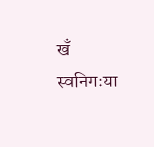खँ स्वनिगःया